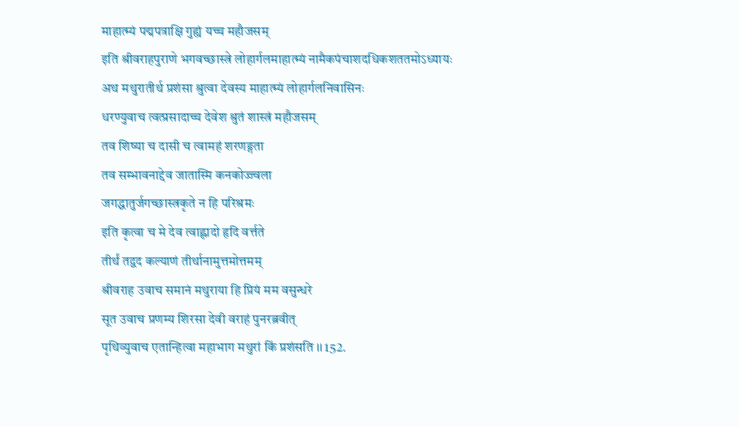माहात्म्यं पद्मपत्राक्षि गुह्यं यच्च महौजसम्
इति श्रीवराहपुराणे भगवच्छास्त्रे लोहार्गलमाहात्म्यं नामैकपंचाशदधिकशततमोऽध्यायः
अथ मथुरातीर्थ प्रशंसा श्रुत्वा देवस्य माहात्म्यं लोहार्गलनिवासिनः
धरण्युवाच त्वत्प्रसादाच्च देवेश श्रुतं शास्त्रं महौजसम्
तव शिष्या च दासी च त्वामहं शरणङ्गता
तव सम्भावनाद्देव जातास्मि कनकोज्ज्वला
जगद्धातुर्जगच्छास्त्रकृते न हि परिश्रमः
इति कृत्वा च मे देव त्वाह्लादो हृदि वर्त्तते
तीर्थं तद्वद कल्याणं तीर्थानामुत्तमोत्तमम्
श्रीवराह उवाच समानं मथुराया हि प्रियं मम वसुन्धरे
सूत उवाच प्रणम्य शिरसा देवी वराहं पुनरब्रवीत्
पृथिव्युवाच एतान्हित्वा महाभाग मथुरां किं प्रशंसति ।। 152.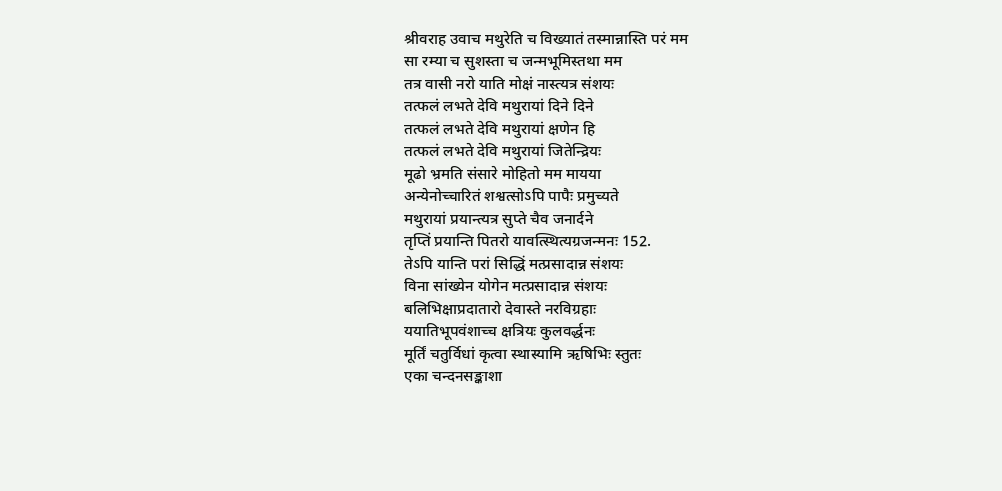श्रीवराह उवाच मथुरेति च विख्यातं तस्मान्नास्ति परं मम
सा रम्या च सुशस्ता च जन्मभूमिस्तथा मम
तत्र वासी नरो याति मोक्षं नास्त्यत्र संशयः
तत्फलं लभते देवि मथुरायां दिने दिने
तत्फलं लभते देवि मथुरायां क्षणेन हि
तत्फलं लभते देवि मथुरायां जितेन्द्रियः
मूढो भ्रमति संसारे मोहितो मम मायया
अन्येनोच्चारितं शश्वत्सोऽपि पापैः प्रमुच्यते
मथुरायां प्रयान्त्यत्र सुप्ते चैव जनार्दने
तृप्तिं प्रयान्ति पितरो यावत्स्थित्यग्रजन्मनः 152.
तेऽपि यान्ति परां सिद्धिं मत्प्रसादान्न संशयः
विना सांख्येन योगेन मत्प्रसादान्न संशयः
बलिभिक्षाप्रदातारो देवास्ते नरविग्रहाः
ययातिभूपवंशाच्च क्षत्रियः कुलवर्द्धनः
मूर्तिं चतुर्विधां कृत्वा स्थास्यामि ऋषिभिः स्तुतः
एका चन्दनसङ्काशा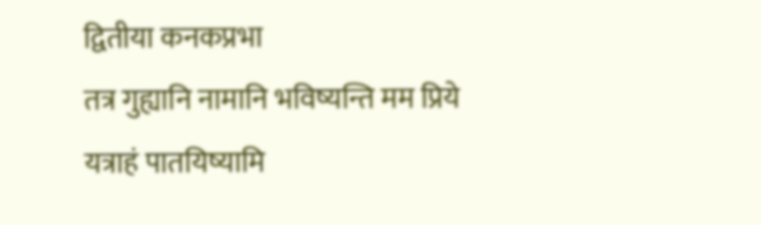द्वितीया कनकप्रभा
तत्र गुह्यानि नामानि भविष्यन्ति मम प्रिये
यत्राहं पातयिष्यामि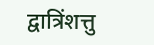द्वात्रिंशत्तु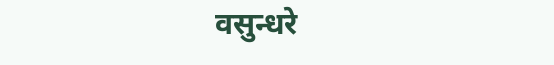वसुन्धरे